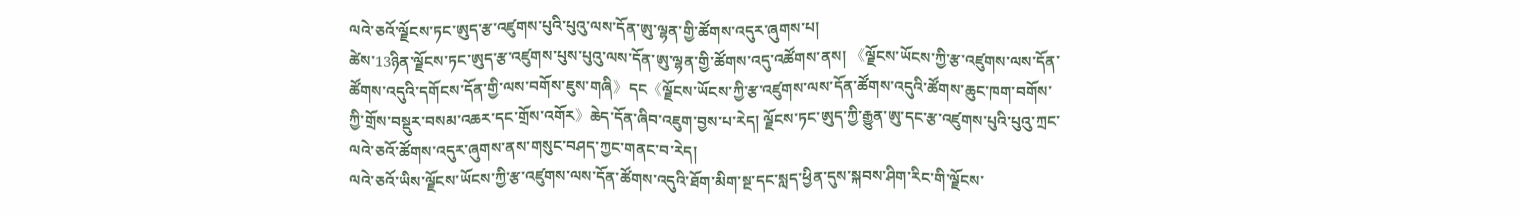ལའེ་ཅའོ་ལྗོངས་ཏང་ཨུད་རྩ་འཛུགས་པུའི་པུའུ་ལས་དོན་ཨུ་ལྷན་གྱི་ཚོགས་འདུར་ཞུགས་པ།
ཚེས་13ཉིན་ལྗོངས་ཏང་ཨུད་རྩ་འཛུགས་པུས་པུའུ་ལས་དོན་ཨུ་ལྷན་གྱི་ཚོགས་འདུ་འཚོགས་ནས། 《ལྗོངས་ཡོངས་ཀྱི་རྩ་འཛུགས་ལས་དོན་ཚོགས་འདུའི་དགོངས་དོན་གྱི་ལས་བགོས་ཇུས་གཞི》དང《ལྗོངས་ཡོངས་ཀྱི་རྩ་འཛུགས་ལས་དོན་ཚོགས་འདུའི་ཚོགས་ཆུང་ཁག་བགོས་ཀྱི་གྲོས་བསྡུར་བསམ་འཆར་དང་གྲོས་འགོར》ཆེད་དོན་ཞིབ་འཇུག་བྱས་པ་རེད། ལྗོངས་ཏང་ཨུད་ཀྱི་རྒྱུན་ཨུ་དང་རྩ་འཛུགས་པུའི་པུའུ་ཀྲང་ལའེ་ཅའོ་ཚོགས་འདུར་ཞུགས་ནས་གསུང་བཤད་ཀྱང་གནང་བ་རེད།
ལའེ་ཅའོ་ཡིས་ལྗོངས་ཡོངས་ཀྱི་རྩ་འཛུགས་ལས་དོན་ཚོགས་འདུའི་ཐོག་མིག་སྔ་དང་སླད་ཕྱིན་དུས་སྐབས་ཤིག་རིང་གི་ལྗོངས་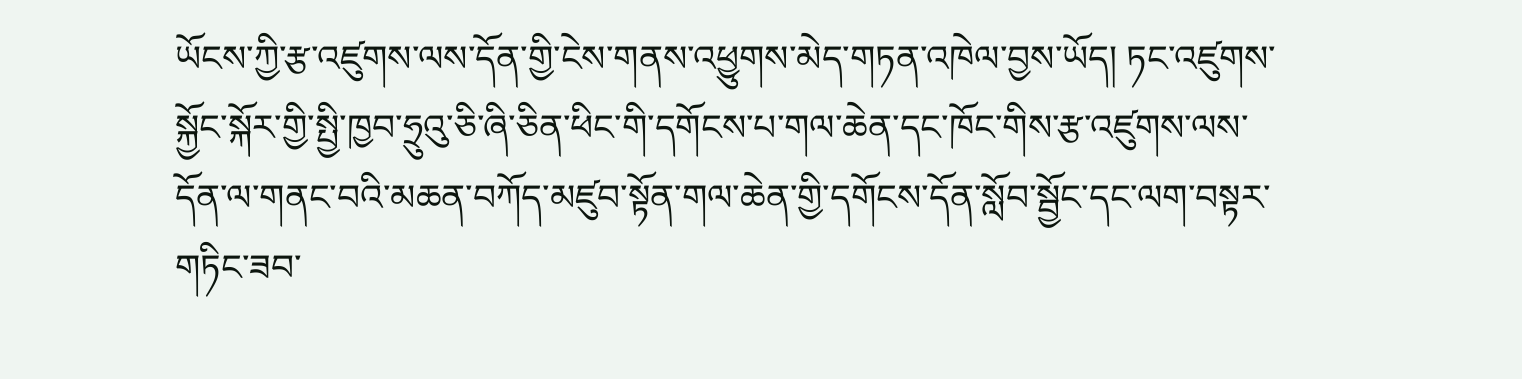ཡོངས་ཀྱི་རྩ་འཛུགས་ལས་དོན་གྱི་ངེས་གནས་འཕྱུགས་མེད་གཏན་འཁེལ་བྱས་ཡོད། ཏང་འཛུགས་སྐྱོང་སྐོར་གྱི་སྤྱི་ཁྱབ་ཧྲུའུ་ཅི་ཞི་ཅིན་ཕིང་གི་དགོངས་པ་གལ་ཆེན་དང་ཁོང་གིས་རྩ་འཛུགས་ལས་དོན་ལ་གནང་བའི་མཆན་བཀོད་མཛུབ་སྟོན་གལ་ཆེན་གྱི་དགོངས་དོན་སློབ་སྦྱོང་དང་ལག་བསྟར་གཏིང་ཟབ་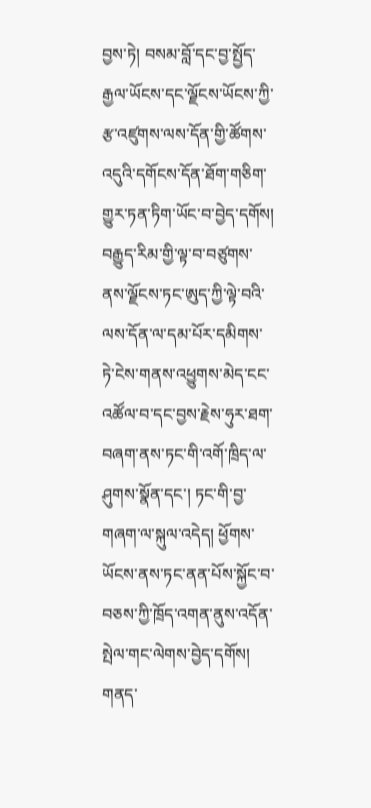བྱས་ཏེ། བསམ་བློ་དང་བྱ་སྤྱོད་རྒྱལ་ཡོངས་དང་ལྗོངས་ཡོངས་ཀྱི་རྩ་འཛུགས་ལས་དོན་གྱི་ཚོགས་འདུའི་དགོངས་དོན་ཐོག་གཅིག་གྱུར་ཏན་ཏིག་ཡོང་བ་བྱེད་དགོས། བརྒྱུད་རིམ་གྱི་ལྟ་བ་བཙུགས་ནས་ལྗོངས་ཏང་ཨུད་ཀྱི་ལྟེ་བའི་ལས་དོན་ལ་དམ་པོར་དམིགས་ཏེ་ངེས་གནས་འཕྱུགས་མེད་ངང་འཚོལ་བ་དང་བྱས་རྗེས་ཧུར་ཐག་བཞག་ནས་ཏང་གི་འགོ་ཁྲིད་ལ་ཤུགས་སྣོན་དང་། ཏང་གི་བྱ་གཞག་ལ་སྐུལ་འདེད། ཕྱོགས་ཡོངས་ནས་ཏང་ནན་པོས་སྐྱོང་བ་བཅས་ཀྱི་ཁྲོད་འགན་ནུས་འདོན་སྤེལ་གང་ལེགས་བྱེད་དགོས། གནད་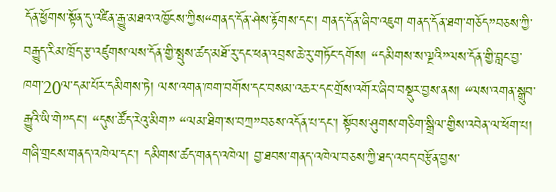དོན་ཕྱོགས་སྟོན་དུ་འཛིན་རྒྱུ་མཐའ་འཁྱོངས་ཀྱིས“གནད་དོན་ཤེས་རྟོགས་དང་། གནད་དོན་ཞིབ་འཇུག གནད་དོན་ཐག་གཅོད”བཅས་ཀྱི་བརྒྱུད་རིམ་ཁྲོད་རྩ་འཛུགས་ལས་དོན་གྱི་སྤུས་ཚད་མཐོ་རུ་དང་ཕན་འབྲས་ཆེ་རུ་གཏོང་དགོས། “དམིགས་ས་ལྔའི”ལས་དོན་གྱི་བླང་བྱ་ཁག་20ལ་དམ་པོར་དམིགས་ཏེ། ལས་འགན་ཁག་བགོས་དང་བསམ་འཆར་དང་གྲོས་འགོར་ཞིབ་བསྡུར་བྱས་ནས། “ལས་འགན་སྒྲུབ་རྒྱུའི་ཡི་གེ”དང་། “དུས་ཚོད་རེའུ་མིག” “ལམ་ཐིག་ས་བཀྲ”བཅས་འདོན་པ་དང་། སྟོབས་ཤུགས་གཅིག་སྒྲིལ་གྱིས་འབེན་ལ་ཕོག་པ། གཞི་གྲངས་གནད་འཁེལ་དང་། དམིགས་ཚད་གནད་འཁེལ། བྱ་ཐབས་གནད་འཁེལ་བཅས་ཀྱི་ཐད་འབད་བརྩོན་བྱས་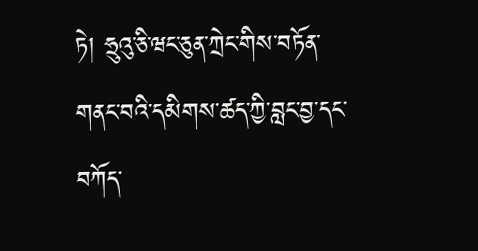ཏེ། ཧྲུའུ་ཅི་ཝང་ཅུན་ཀྲེང་གིས་བཏོན་གནང་བའི་དམིགས་ཚད་ཀྱི་བླང་བྱ་དང་བཀོད་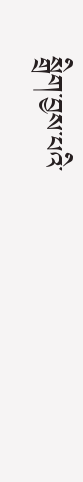སྒྲིག་བྱས་པའི་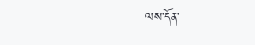ལས་དོན་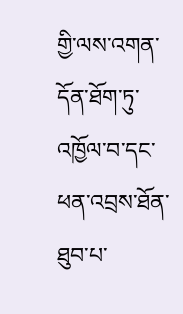གྱི་ལས་འགན་དོན་ཐོག་ཏུ་འཁྱོལ་བ་དང་ཕན་འབྲས་ཐོན་ཐུབ་པ་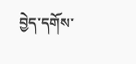བྱེད་དགོས་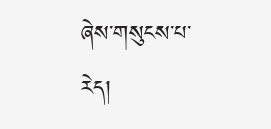ཞེས་གསུངས་པ་རེད།